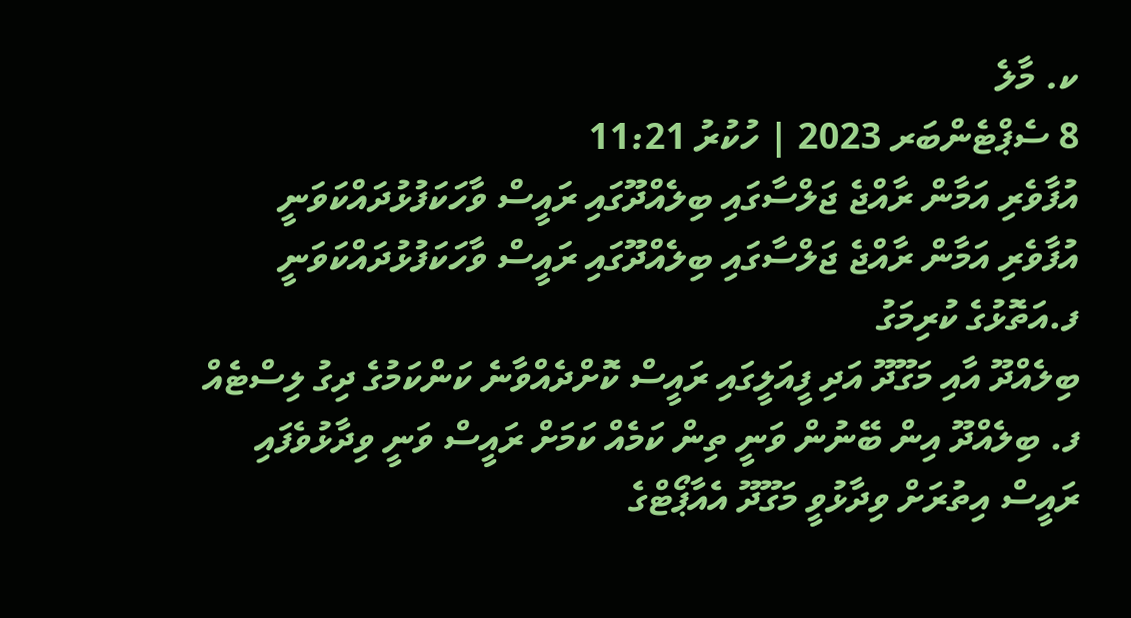ކ. މާލެ
8 ސެޕްޓެންބަރ 2023 | ހުކުރު 11:21
އުފާވެރި އަމާން ރާއްޖެ ޖަލްސާގައި ބިލެއްދޫގައި ރައީސް ވާހަކަފުޅުދައްކަވަނީ
އުފާވެރި އަމާން ރާއްޖެ ޖަލްސާގައި ބިލެއްދޫގައި ރައީސް ވާހަކަފުޅުދައްކަވަނީ
ފ.އަތޮޅުގެ ކުރިމަގު
ބިލެއްދޫ އާއި މަގޫދޫ އަދި ފީއަލީގައި ރައީސް ކޮށްދެއްވާނެ ކަންކަމުގެ ދިގު ލިސްޓެއް
ފ. ބިލެއްދޫ އިން ބޭނުން ވަނީ ތިން ކަމެއް ކަމަށް ރައީސް ވަނީ ވިދާޅުވެފައި
ރައީސް އިތުރަށް ވިދާޅުވީ މަގޫދޫ އެއާޕޯޓްގެ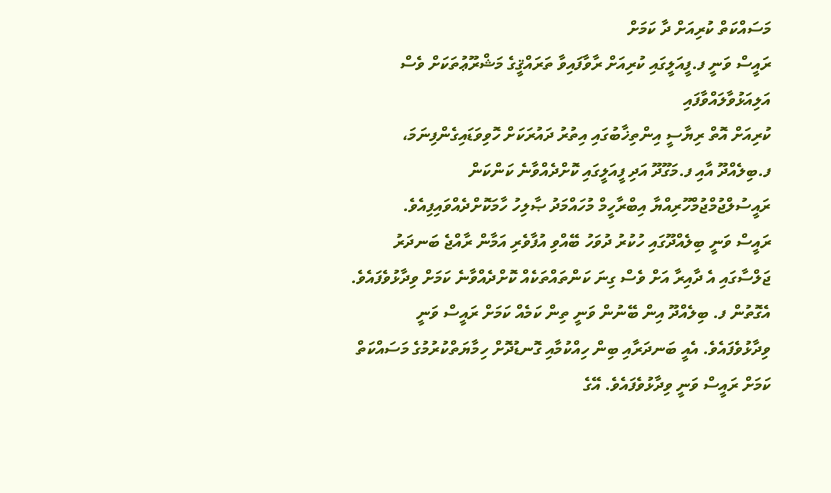މަސައްކަތް ކުރިއަށް ދާ ކަމަށް
ރައީސް ވަނީ ފ.ފީއަލީގައި ކުރިއަށް ރާވާފައިވާ ތަރައްޤީގެ މަޝްރޫޢުތަކަށް ވެސް އަލިއަޅުވާލައްވާފައި
ކުރިއަށް އޮތް ރިޔާސީ އިންތިޚާބުގައި އިތުރު ދައުރަކަށް ހޮވިވަޑައިގެންފިނަމަ، ފ.ބިލެއްދޫ އާއި ފ.މަގޫދޫ އަދި ފީއަލީގައި ކޮށްދެއްވާނެ ކަންކަން ރައީސުލްޖުމްޖުމްހޫރިއްޔާ އިބްރާހީމް މުހައްމަދު ޞާލިހު ހާމަކޮށްދެއްވައިފިއެވެ.
ރައީސް ވަނީ ބިލެއްދޫގައި ހުކުރު ދުވަހު ބޭއްވި އުފާވެރި އަމާން ރާއްޖެ ބަނދަރު ޖަލްސާގައި އެ ދާއިރާ އަށް ވެސް ގިނަ ކަންތައްތަކެއް ކޮށްދެއްވާނެ ކަމަށް ވިދާޅުވެފައެވެ.
އެގޮތުން ފ. ބިލެއްދޫ އިން ބޭނުން ވަނީ ތިން ކަމެއް ކަމަށް ރައީސް ވަނީ ވިދާޅުވެފައެވެ. އެއީ ބަނދަރާއި ބިން ހިއްކުމާއި ގޮނޑުދޮށް ހިމާޔަތްކުރުމުގެ މަސައްކަތް ކަމަށް ރައީސް ވަނީ ވިދާޅުވެފައެވެ. އޭގެ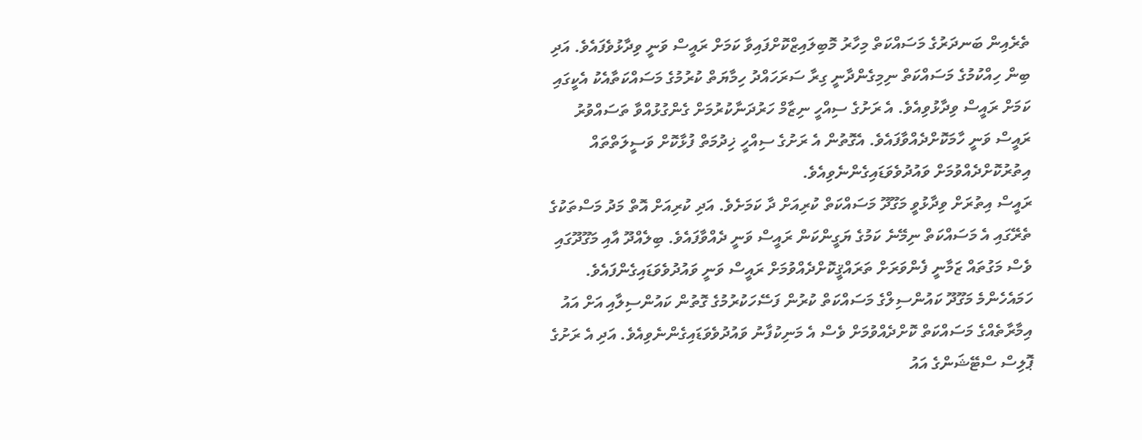ތެރެއިން ބަނދަރުގެ މަސައްކަތް މިހާރު މޮބިލައިޒްކޮށްފައިވާ ކަމަށް ރައީސް ވަނީ ވިދާޅުވެފައެވެ. އަދި ބިން ހިއްކުމުގެ މަސައްކަތް ނިމިގެންދާނީ ގިރާ ސަރަހައްދު ހިމާޔަތް ކުރުމުގެ މަސައްކަތާއެކު އެކީގައި ކަމަށް ރައީސް ވިދާޅުވިއެވެ. އެ ރަށުގެ ސިއްހީ ނިޒާމް ހަރުދަނާކުރުމަށް ގެންގުޅުއްވާ ތަސައްވުރު ރައީސް ވަނީ ހާމަކޮށްދެއްވާފައެވެ. އެގޮތުން އެ ރަށުގެ ސިއްހީ ޚިދުމަތް ފުޅާކޮށް ވަސީލަތްތައް އިތުރުކޮށްދެއްވުމަށް ވައުދުވެވަޑައިގެންނެވިއެވެ.
ރައީސް އިތުރަށް ވިދާޅުވީ މަގޫދޫ މަސައްކަތް ކުރިއަށް ދާ ކަމަށެވެ. އަދި ކުރިއަށް އޮތް މަދު މަސްތަކުގެ ތެރޭގައި އެ މަސައްކަތް ނިމޭނެ ކަމުގެ ޔަގީންކަން ރައީސް ވަނީ ދެއްވާފައެވެ. ބިލެއްދޫ އާއި މަގޫދޫގައި ވެސް މަގުތައް ޒަމާނީ ފެންވަރަށް ތަރައްޤީކޮށްދެއްވުމަށް ރައީސް ވަނީ ވައުދުވެވަޑައިގެންފައެވެ. ހަމައެހެންމެ މަގޫދޫ ކައުންސިލްގެ މަސައްކަތް ކުރުން ފަސޭހަކުރުމުގެ ގޮތުން ކައުންސިލާއި އަށް އައު އިމާރާތެއްގެ މަސައްކަތް ކޮށްދެއްވުމަށް ވެސް އެ މަނިކުފާނު ވައުދުވެވަޑައިގެންނެވިއެވެ. އަދި އެ ރަށުގެ ޕޮލިސް ސްޓޭޝަންގެ އައު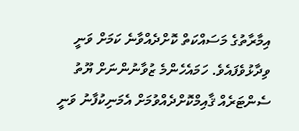އިމާރާތުގެ މަސައްކަތް ކޮށްދެއްވާނެ ކަމަށް ވަނީ ވިދާޅުވެފައެވެ. ހަމައެހެންމެ ޒުވާނުންނަށް ޔޫތު ސެންޓަރެއް ޤާއިމްކޮށްދެއްވުމަށް އެމަނިކުފާނު ވަނީ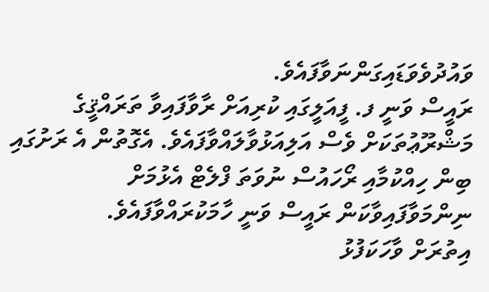ވައުދުވެވަޑައިގަންނަވާފައެވެ.
ރައީސް ވަނީ ފ. ފީއަލީގައި ކުރިއަށް ރާވާފައިވާ ތަރައްޤީގެ މަޝްރޫޢުތަކަށް ވެސް އަލިއަޅުވާލައްވާފައެވެ. އެގޮތުން އެ ރަށުގައި ބިން ހިއްކުމާއި ރޯހައުސް ނުވަތަ ފްލެޓް އެޅުމަށް ނިންމަވާފައިވާކަން ރައީސް ވަނީ ހާމަކުރައްވާފައެވެ.
އިތުރަށް ވާހަކަފުޅު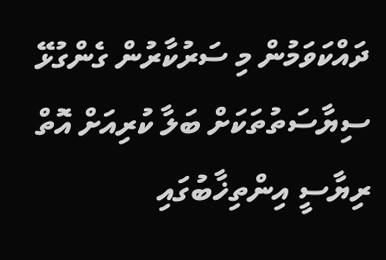ދައްކަވަމުން މި ސަރުކާރުން ގެންގުޅޭ ސިޔާސަތުތަކަށް ބަލާ ކުރިއަށް އޮތް ރިޔާސީ އިންތިޚާބުގައި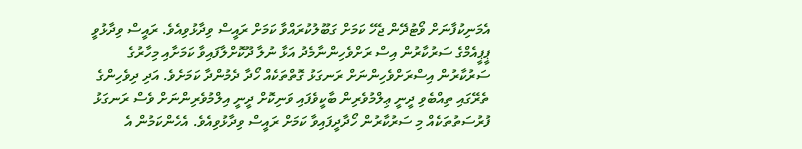އެމަނިކުފާނަށް ވޯޓުދޭން ޖެހޭ ކަމަށް ގަބޫލުކުރައްވާ ކަމަށް ރައީސް ވިދާޅުވިއެވެ. ރައީސް ވިދާޅުވީ ޕީޕީއެމްގެ ސަރުކާރުން އިސް ރަށްވެހިންނާމެދު އަޅާ ނުލާ ދޫކޮށްލާފައިވާ ކަމަށާއި މިހާރުގެ ސަރުކާރުން އިސްރަށްވެހިންނަށް ރަނގަޅު ގޮތްތަކެއް ހޯދާ ދެމުންދާ ކަމަށެވެ. އަދި ދިވެހިންގެ ތެރޭގައި ތިއްބެވި ދީނީ ޢިލްމުވެރިން ބާކީވެފައި ވަނިކޮށް ދީނީ އިލްމުވެރިންނަށް ވެސް ރަނގަޅު ފުރުސަތުތަކެއް މި ސަރުކާރުން ހޯދާދީފައިވާ ކަމަށް ރައީސް ވިދާޅުވިއެވެ. އެހެންކަމުން އެ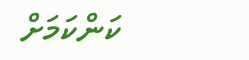ކަންކަމަށް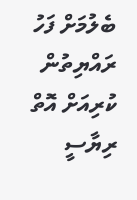ބެލުމަށް ފަހު ރައްޔިތުން ކުރިއަށް އޮތް ރިޔާސީ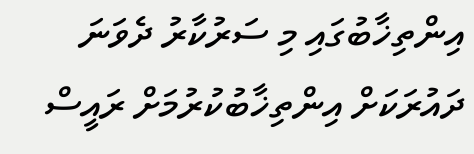އިންތިޚާބުގައި މި ސަރުކާރު ދެވަނަ ދައުރަކަށް އިންތިޚާބުކުރުމަށް ރައީސް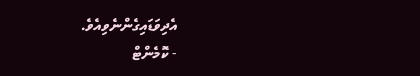އެދިވަޑައިގެންނެވިއެވެ.
- ކޮމެންޓް